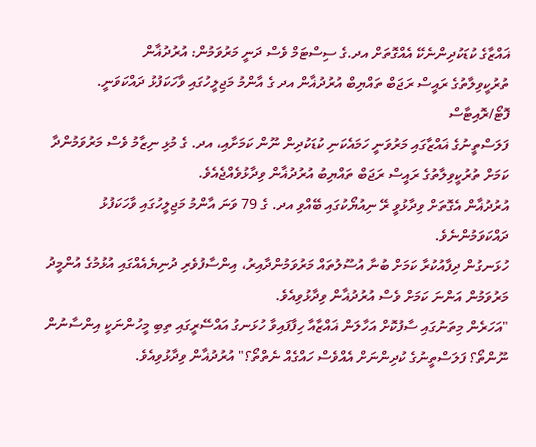ޣައްޒާގެ ކުޑަކުދިންނެކޭ އެއްގޮތަށް އދ.ގެ ސިސްޓަމް ވެސް ދަނީ މަރުވަމުން: އުރުދުޣާން
ތުރުކީވިލާތުގެ ރައީސް ރަޖަބް ތައްޔިބް އުރުދުޣާން އދ ގެ އާންމު މަޖިލީހުގައި ވާހަކަފުޅު ދައްކަވަނީ. ފޮޓޯ/ރޮއިޓާސް
ފަލަސްތީނުގެ ޣައްޒާގައި މަރުވަނީ ހަމައެކަނި ކުޑަކުދިން ނޫން ކަމަށާއި، އދ. ގެ މުޅި ނިޒާމު ވެސް މަރުވަމުންދާ ކަމަށް ތުރުކީވިލާތުގެ ރައީސް ރަޖަބް ތައްޔިބު އުރުދުޣާން ވިދާޅުވެއްޖެއެވެ.
އުރުދުޣާން އެގޮތަށް ވިދާޅުވީ ރޭ ނިއުޔޯކުގައި ބޭއްވި އދ. ގެ 79 ވަނަ އާންމު މަޖިލީހުގައި ވާހަކަފުޅު ދައްކަވަމުންނެވެ.
ހުޅަނގުން ދިފާއުކުރާ ކަމަށް ބުނާ އުސޫލުތައް މަރުވަމުންދާއިރު، އިންސާފުވެރި ދުނިޔެއެއްގައި އުޅުމުގެ އުންމީދު މަރުވަމުން އަންނަ ކަމަށް ވެސް އުރުދުޣާން ވިދާޅުވިއެވެ.
"އަހަރެން މިތަނުގައި ސާފުކޮށް އަހާލަން ޣައްޒާއާ ހިފާފައިވާ ހުޅަނގު އައްސޭރީގައި ތިބި މީހުންނަކީ އިންސާނުން ނޫންތޯ؟ ފަލަސްތީނުގެ ކުދިންނަށް އެއްވެސް ހައްގެއް ނެތްތޯ؟" އުރުދުޣާން ވިދާޅުވިއެވެ.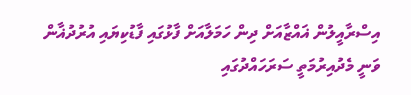އިސްރާއީލުން ޣައްޒާއަށް ދިން ހަމަލާއަށް ފާޅުގައި ފާޑުކިޔައި އުރުދުޣާން ވަނީ މެދުއިރުމަތީ ސަރަހައްދުގައި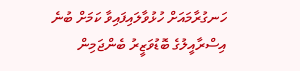ހަނގުރާމައަށް ހުޅުވާލައިފައިވާ ކަމަށް ބުނެ އިސްރާއީލުގެ ބޮޑުވަޒީރު ބެންޖަމިން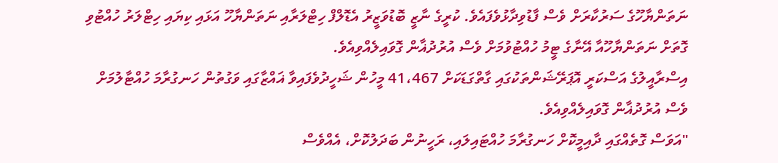ނަތަންޔާހޫގެ ސަރުކާރަށް ވެސް ފާޑުވިދާޅުވެފައެވެ. ކުރީގެ ނާޒީ ބޮޑުވަޒީރު އެޑޮލްފް ހިޓްލަރާއި ނަތަންޔާހޫ އަޅައި ކިޔައި ހިޓްލަރު ހުއްޓުވި ގޮތަށް ނަތަންޔާހޫއާ އޭނާގެ ޓީމު ހުއްޓުވުމަށް ވެސް އުރުދުޣާން ގޮވައިލެއްވިއެވެ.
އިސްރާއީލުގެ އަސްކަރީ އޮޕަރޭޝަންތަކުގައި ގާތްގަޑަކަށް 41،467 މީހުން ޝަހީދުވެފައިވާ ޣައްޒާގައި ވަގުތުން ހަނގުރާމަ ހުއްޓާލުމަށް ވެސް އުރުދުޣާން ގޮވައިލެއްވިއެވެ.
"އަވަސް ގޮތެއްގައި ދާއިމީކޮށް ހަނގުރާމަ ހުއްޓައިލައި، ރަހީނުން ބަދަލުކޮށް، އެއްވެސް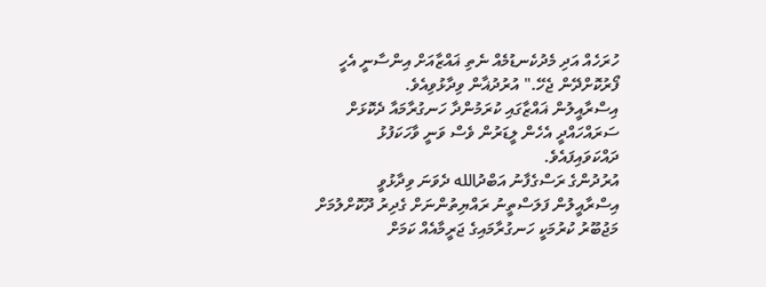ހުރަހެއް އަދި މެދުކެނޑުމެއް ނެތި ޣައްޒާއަށް އިންސާނީ އެހީ ފޯރުކޮށްދޭން ޖެހޭ." އުރުދުޣާން ވިދާޅުވިއެވެ.
އިސްރާއީލުން ޣައްޒާގައި ކުރަމުންދާ ހަނގުރާމައާ ދެކޮޅަށް ސަރައްހައްދީ އެހެން ލީޑަރުން ވެސް ވަނީ ވާހަކަފުޅު ދައްކަވައިފައެވެ.
އުރުދުންގެ ރަސްގެފާނު އަބްދުالله ދެވަނަ ވިދާޅުވީ އިސްރާއީލުން ފަލަސްތީނު ރައްޔިތުންނަށް ގެދިރު ދޫކޮށްލުމަށް މަޖުބޫރު ކުރުމަކީ ހަނގުރާމައިގެ ޖަރީމާއެއް ކަމަށް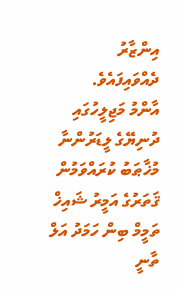އިންޒާރު ދެއްވައިފައެވެ.
އާންމު މަޖިލީހުގައި ދުނިޔޭގެ ލީޑަރުންނާ މުޚާޠަބު ކުރައްވަމުން ޤަތަރުގެ އަމީރު ޝައިޚް ތަމީމް ބިން ހަމަދު އަލް ތާނީ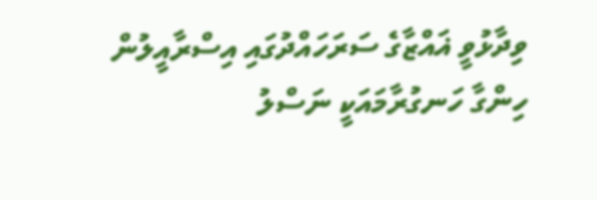ވިދާޅުވީ ޣައްޒާގެ ސަރަހައްދުގައި އިސްރާއީލުން ހިންގާ ހަނގުރާމައަކީ ނަސްލު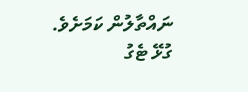ނައްތާލުން ކަމަށެވެ.
ގުޅޭ ޓެގު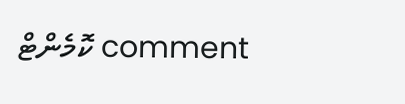comment ކޮމެންޓް